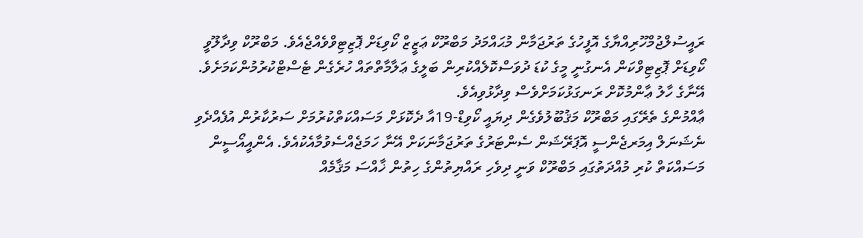ރައީސުލްޖުމްހޫރިއްޔާގެ އޮފީހުގެ ތަރުޖަމާން މުޙައްމަދު މަބްރޫކް ޢަޒީޒް ކޯވިޑަށް ޕޮޒިޓިވްވެއްޖެއެވެ. މަބްރޫކް ވިދާލޫވީ ކޯވިޑަށް ޕޮޒިޓިވްކަން އެނގުނީ މީގެ ކުޑަ ދުވަސްކޮލެއްކުރިން ބަލީގެ ޢަލާމާތްތައް ހުރެގެން ޓެސްޓްކުރުމުންކަމަށެވެ. އޭނާގެ ހާލު ޢާންމުކޮށް ރަނގަޅުކަމަށްވެސް ވިދާޅުވިއެވެ.
ޢާއްމުންގެ ތެރޭގައި މަބްރޫކް މަޤުބޫލުވެގެން ދިޔައީ ކޯވިޑް-19އާ ދެކޮޅަށް މަސައްކަތްކުރުމަށް ސަރުކާރުން އުފެއްދެވި ނެޝަނަލް އިމަރޖެންސީ އޮޕަރޭޝަން ސެންޓަރުގެ ތަރުޖަމާނަކަށް އޭނާ ހަމަޖެއްސެވުމާއެކުއެވެ. އެންއީއޯސީން މަސައްކަތް ކުރި މުއްދަތުގައި މަބްރޫކް ވަނީ ދިވެހި ރައްޔިތުންގެ ހިތުން ޚާއްސަ މަޤާމެއް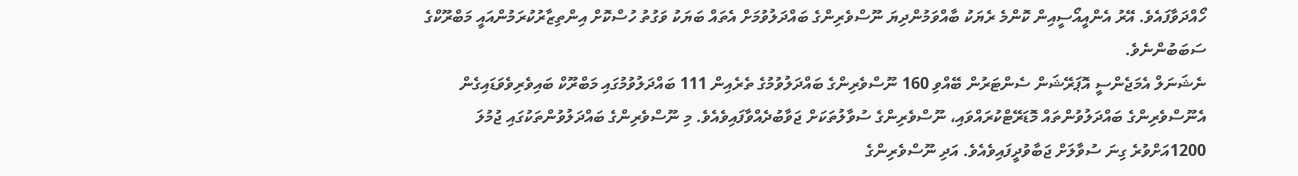ހޯއްދަވާފައެވެ. އޭރު އެންއީއޯސީއިން ކޮންމެ ރެޔަކު ބާއްވަމުންދިޔަ ނޫސްވެރިންގެ ބައްދަލުވުމަށް އެތައް ބަޔަކު ވަގުތު ހުސްކޮށް އިންތިޒާރުކުރަމުންއައީ މަބްރޫކްގެ ސަބަބުންނެވެ.
ނެޝަނަލް އެމަޖެންސީ އޮޕަރޭޝަން ސެންޓަރުން ބޭއްވި 160 ނޫސްވެރިންގެ ބައްދަލުވުމުގެ ތެރެއިން 111 ބައްދަލުވުމުގައި މަބްރޫކް ބައިވެރިވެވަޑައިގެން އެނޫސްވެރިންގެ ބައްދަލުވުންތައް މޮޑަރޭޓްކުރައްވައި، ނޫސްވެރިންގެ ސުވާލުތަކަށް ޖަވާބުދެއްވާފައިވެއެވެ. މި ނޫސްވެރިންގެ ބައްދަލުވުންތަކުގައި ޖުމުލަ 1200އަށްވުރެ ގިނަ ސުވާލަށް ޖަބާވުދީފައިވެއެވެ. އަދި ނޫސްވެރިންގެ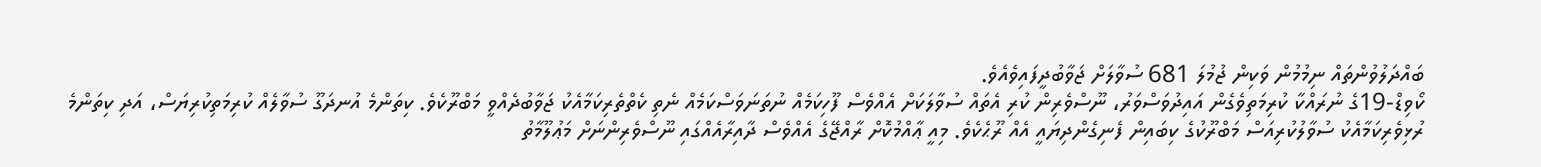ބައްދަލުވުންތައް ނިމުމުން ވަކިން ޖުމުލަ 681 ސުވާލަށް ޖަވާބުދީފައިވެއެވެ.
ކޯވިޑް-19ގެ ނުރައްކާ ކުރިމަތިވެގެން އައިދުވަސްވަރު، ނޫސްވެރިން ކުރި އެތައް ސުވާލަކަށް އެއްވެސް ފޫހިކަމެއް ނުތަނަވަސްކަމެއް ނެތި ކެތްތެރިކަމާއެކު ޖަވާބުދެއްވީ މަބްރޫކެވެ. ކިތަންމެ އުނދަގޫ ސުވާލެއް ކުރިމަތިކުރިޔަސް، އަދި ކިތަންމެ ރުޅިވެރިކަމާއެކު ސުވާލުކުރިއަސް މަބްރޫކުގެ ކިބައިން ފެނިގެންދިޔައީ އެއް ރޫޙެކެވެ. މިއީ ޢާއްމުކޮށް ރާއްޖޭގެ އެއްވެސް ދާއިރާއެއްގައި ނޫސްވެރިންނަށް މަޢުލޫމާތު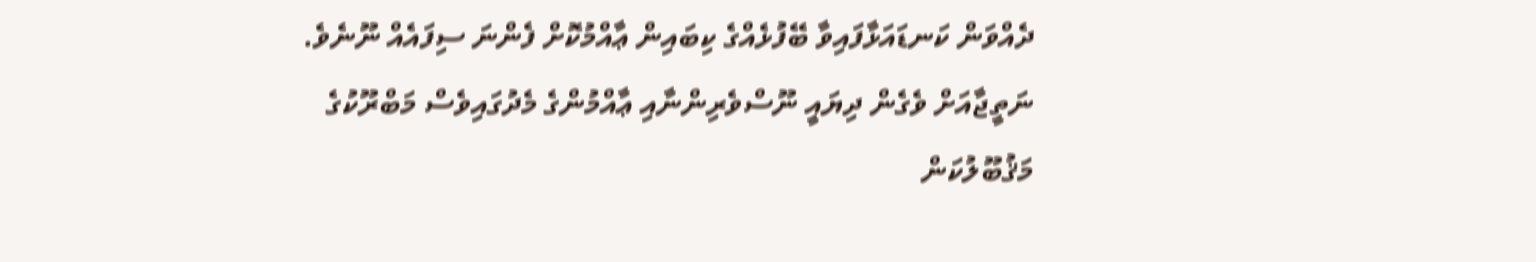ދެއްވަން ކަނޑައަޅާފައިވާ ބޭފުޅެއްގެ ކިބައިން ޢާއްމުކޮށް ފެންނަ ސިފައެއް ނޫނެވެ. ނަތީޖާއަށް ވެގެން ދިޔައީ ނޫސްވެރިންނާއި ޢާއްމުންގެ މެދުގައިވެސް މަބްރޫކުގެ މަޤުބޫލުކަން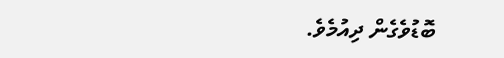ބޮޑުވެގެން ދިއުމެވެ.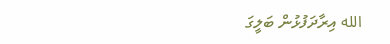الله އިރާދަފުޅުން ބަލީގަ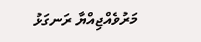މަރުވެއްޖިއްޔާ ރަނގަޅު